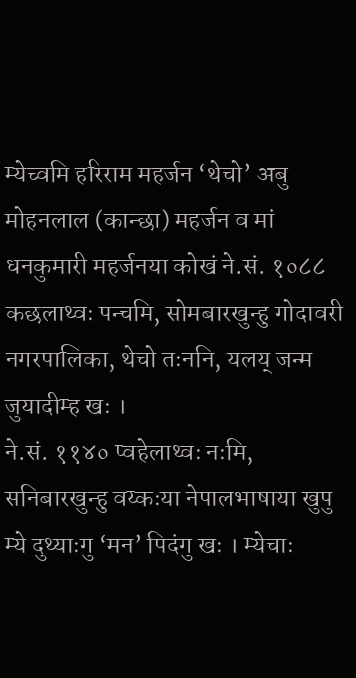म्येच्वमि हरिराम महर्जन ‘थेचो’ अबु मोहनलाल (कान्छा) महर्जन व मां धनकुमारी महर्जनया कोखं ने.सं. १०८८ कछलाथ्वः पन्चमि, सोमबारखुन्हु गोदावरी नगरपालिका, थेचो तःननि, यलय् जन्म जुयादीम्ह खः ।
ने.सं. ११४० प्वहेलाथ्वः नःमि, सनिबारखुन्हु वय्कःया नेपालभाषाया खुपु म्ये दुथ्याःगु ‘मन’ पिदंगु खः । म्येचाः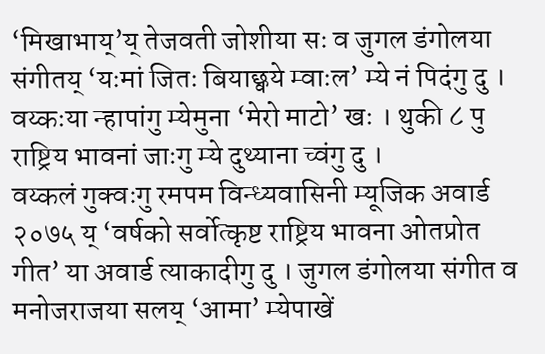‘मिखाभाय्’य् तेजवती जोशीया सः व जुगल डंगोलया संगीतय् ‘यःमां जितः बियाछ्वये म्वाःल’ म्ये नं पिदंगु दु । वय्कःया न्हापांगु म्येमुना ‘मेरो माटो’ खः । थुकी ८ पु राष्ट्रिय भावनां जाःगु म्ये दुथ्याना च्वंगु दु ।
वय्कलं गुक्वःगु रमपम विन्ध्यवासिनी म्यूजिक अवार्ड २०७५ य् ‘वर्षको सर्वोत्कृष्ट राष्ट्रिय भावना ओतप्रोत गीत’ या अवार्ड त्याकादीगु दु । जुगल डंगोलया संगीत व मनोजराजया सलय् ‘आमा’ म्येपाखें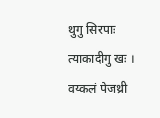थुगु सिरपाः त्याकादीगु खः । वय्कलं पेजथ्री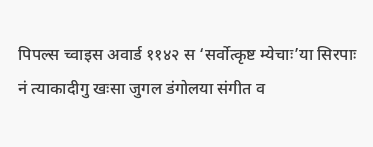पिपल्स च्वाइस अवार्ड ११४२ स ‘सर्वोत्कृष्ट म्येचाः’या सिरपाः नं त्याकादीगु खःसा जुगल डंगोलया संगीत व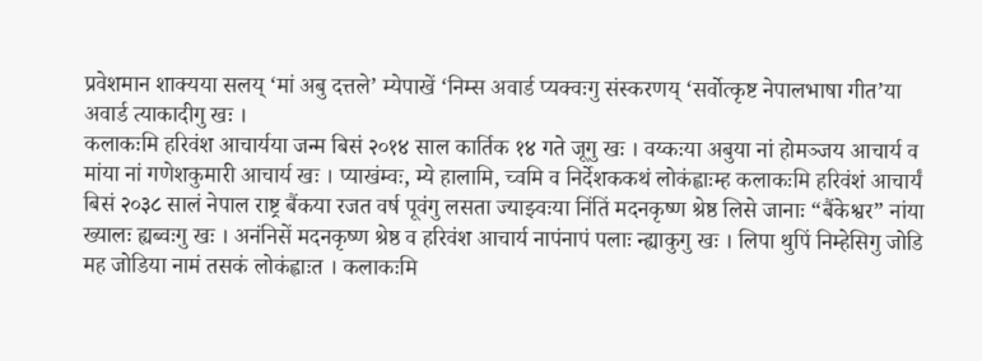प्रवेशमान शाक्यया सलय् ‘मां अबु दत्तले’ म्येपाखें ‘निम्स अवार्ड प्यक्वःगु संस्करणय् ‘सर्वोत्कृष्ट नेपालभाषा गीत’या अवार्ड त्याकादीगु खः ।
कलाकःमि हरिवंश आचार्यया जन्म बिसं २०१४ साल कार्तिक १४ गते जूगु खः । वय्कःया अबुया नां होमञ्जय आचार्य व मांया नां गणेशकुमारी आचार्य खः । प्याखंम्वः, म्ये हालामि, च्वमि व निर्देशककथं लोकंह्वाःम्ह कलाकःमि हरिवंशं आचार्यं बिसं २०३८ सालं नेपाल राष्ट्र बैंकया रजत वर्ष पूवंगु लसता ज्याझ्वःया निंतिं मदनकृष्ण श्रेष्ठ लिसे जानाः “बैंकेश्वर” नांया ख्यालः ह्यब्वःगु खः । अनंनिसें मदनकृष्ण श्रेष्ठ व हरिवंश आचार्य नापंनापं पलाः न्ह्याकुगु खः । लिपा थुपिं निम्हेसिगु जोडि मह जोडिया नामं तसकं लोकंह्वाःत । कलाकःमि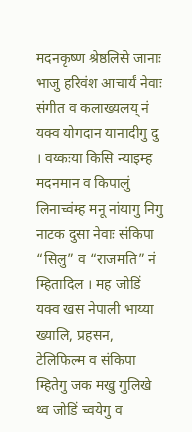मदनकृष्ण श्रेष्ठलिसे जानाः भाजु हरिवंश आचार्यं नेवाः संगीत व कलाख्यलय् नं यक्व योगदान यानादीगु दु । वय्कःया किसि न्याइम्ह मदनमान व किपालुं लिनाच्वंम्ह मनू नांयागु निगु नाटक दुसा नेवाः संकिपा “सिलु” व “राजमति” नं म्हितादिल । मह जोडिं यक्व खस नेपाली भाय्या ख्यालि, प्रहसन, टेलिफिल्म व संकिपा म्हितेगु जक मखु गुलिखे थ्व जोडिं च्वयेगु व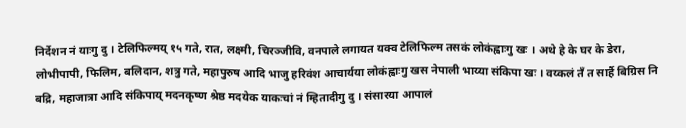निर्देशन नं याःगु दु । टेलिफिल्मय् १५ गते, रात, लक्ष्मी, चिरञ्जीवि, वनपाले लगायत यक्व टेलिफिल्म तसकं लोकंह्वाःगु खः । अथे हे के घर के डेरा, लोभीपापी, फिलिम, बलिदान, शत्रु गते, महापुरुष आदि भाजु हरिवंश आचार्यया लोकंह्वाःगु खस नेपाली भाय्या संकिपा खः । वय्कलं तँ त सार्है बिग्रिस नि बद्रि, महाजात्रा आदि संकिपाय् मदनकृष्ण श्रेष्ठ मदयेक याकःचां नं म्हितादीगु दु । संसारया आपालं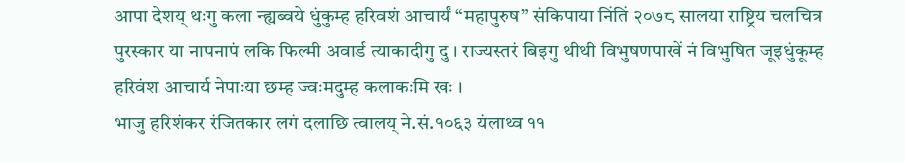आपा देशय् थःगु कला न्ह्यब्वये धुंकुम्ह हरिवशं आचार्यं “महापुरुष” संकिपाया निंतिं २०७८ सालया राष्ट्रिय चलचित्र पुरस्कार या नापनापं लकि फिल्मी अवार्ड त्याकादीगु दु । राज्यस्तरं बिइगु थीथी विभुषणपाखें नं विभुषित जूइधुंकूम्ह हरिवंश आचार्य नेपाःया छम्ह ज्वःमदुम्ह कलाकःमि खः ।
भाजु हरिशंकर रंजितकार लगं दलाछि त्वालय् ने.सं.१०६३ यंलाथ्व ११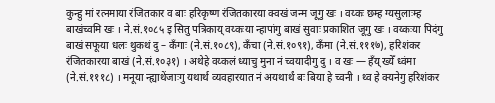कुन्हु मां रत्नमाया रंजितकार व बाः हरिकृष्ण रंजितकारया क्वखं जन्म जूगु खः । वय्कः छम्ह ग्यसुलाःम्ह बाखंच्वमि खः । ने.सं.१०८५ इ सितु पत्रिकाय् वय्कःया न्हापांगु बाखं सुवाः प्रकाशित जूगु खः । वय्कःया पिदंगु बाखं सफूया धलः थुकथं दु – कँगाः (ने.सं.१०८९), कँचा (ने.सं.१०९१), कँमा (ने.सं.१११७), हरिशंकर रंजितकारया बाखं (ने.सं.१०३१) । अथेहे वय्कलं ध्याचु मुना नं च्वयादीगु दु । व खः — हँय् ख्येँ ध्वंमा (ने.सं.१११८) । मनूया न्ह्याथेंजाःगु यथार्थ व्यवहारयात नं अयथार्थं बः बिया हे च्वनी । थ्व हे क्यनेगु हरिशंकर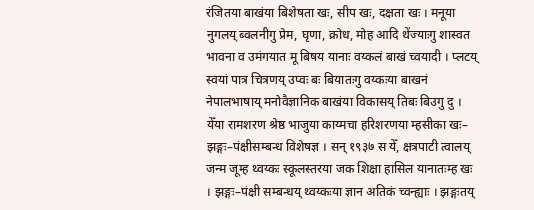रंजितया बाखंया बिशेषता खः, सीप खः, दक्षता खः । मनूया नुगलय् ब्वलनीगु प्रेम, घृणा, क्रोध, मोह आदि थेंज्याःगु शास्वत भावना व उमंगयात मू बिषय यानाः वय्कलं बाखं च्वयादी । प्लटय् स्वयां पात्र चित्रणय् उप्वः बः बियातःगु वय्कःया बाखनं नेपालभाषाय् मनोवैज्ञानिक बाखंया विकासय् तिबः बिउगु दु ।
येँया रामशरण श्रेष्ठ भाजुया काय्मचा हरिशरणया म्हसीका खः– झङ्गः–पंक्षीसम्बन्ध विशेषज्ञ । सन् १९३७ स येँ, क्षत्रपाटी त्वालय् जन्म जूम्ह थ्वय्कः स्कूलस्तरया जक शिक्षा हासिल यानातःम्ह खः । झङ्गः–पंक्षी सम्बन्धय् थ्वय्कःया ज्ञान अतिकं च्वन्ह्याः । झङ्गःतय्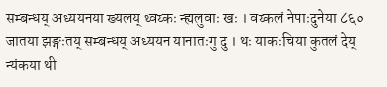सम्बन्धय् अध्ययनया ख्यलय् थ्वय्कः न्ह्यलुवाः खः । वय्कलं नेपाःदुनेया ८६० जातया झङ्गःतय् सम्बन्धय् अध्ययन यानातःगु दु । थः याकःचिया कुतलं देय् न्यंकया थी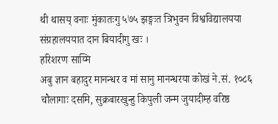थी थासय् वनाः मुंकातःगु ५७५ झङ्गःत त्रिभुवन विश्वविद्यालयया संग्रहालययात दान बियादीगु खः ।
हरिशरण साय्मि
अबु ज्ञान बहादुर मानन्धर व मां सानु मानन्धरया कोखं ने.सं. १०८६ चौलागाः दसमि, सुक्रबारखुन्हु किपुली जन्म जुयादीम्ह वरिष्ठ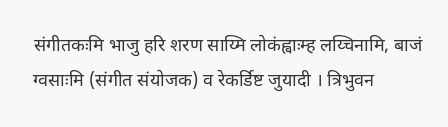संगीतकःमि भाजु हरि शरण साय्मि लोकंह्वाःम्ह लय्चिनामि, बाजं ग्वसाःमि (संगीत संयोजक) व रेकर्डिष्ट जुयादी । त्रिभुवन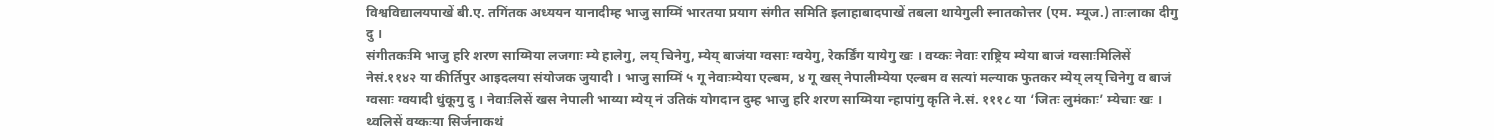विश्वविद्यालयपाखें बी.ए. तगिंतक अध्ययन यानादीम्ह भाजु साय्मिं भारतया प्रयाग संगीत समिति इलाहाबादपाखें तबला थायेगुली स्नातकोत्तर (एम. म्यूज.) ताःलाका दीगु दु ।
संगीतकःमि भाजु हरि शरण साय्मिया लजगाः म्ये हालेगु, लय् चिनेगु, म्येय् बाजंया ग्वसाः ग्वयेगु, रेकर्डिंग यायेगु खः । वय्कः नेवाः राष्ट्रिय म्येया बाजं ग्वसाःमिलिसें नेसं.११४२ या कीर्तिपुर आइदलया संयोजक जुयादी । भाजु साय्मिं ५ गू नेवाःम्येया एल्बम, ४ गू खस् नेपालीम्येया एल्बम व सत्यां मल्याक फुतकर म्येय् लय् चिनेगु व बाजं ग्वसाः ग्वयादी धुंकूगु दु । नेवाःलिसें खस नेपाली भाय्या म्येय् नं उतिकं योगदान दुम्ह भाजु हरि शरण साय्मिया न्हापांगु कृति ने.सं. १११८ या ‘जितः लुमंकाः’ म्येचाः खः । थ्वलिसें वय्कःया सिर्जनाकथं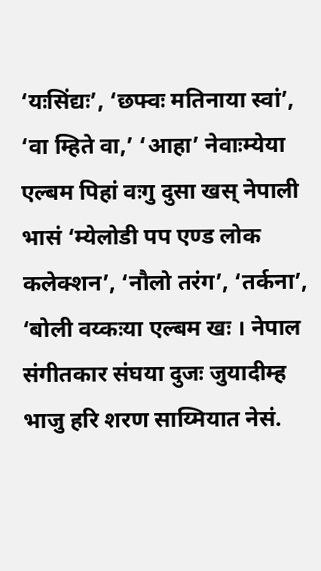‘यःसिंद्यः’, ‘छफ्वः मतिनाया स्वां’, ‘वा म्हिते वा,’ ‘आहा’ नेवाःम्येया एल्बम पिहां वःगु दुसा खस् नेपाली भासं ‘म्येलोडी पप एण्ड लोक कलेक्शन’, ‘नौलो तरंग’, ‘तर्कना’, ‘बोली वय्कःया एल्बम खः । नेपाल संगीतकार संघया दुजः जुयादीम्ह भाजु हरि शरण साय्मियात नेसं.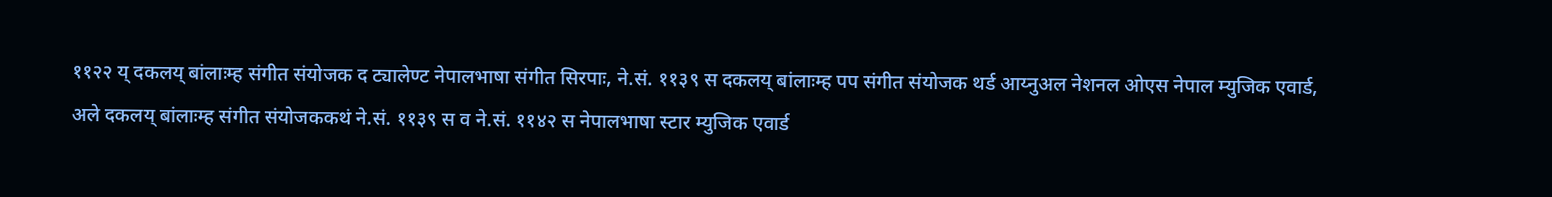११२२ य् दकलय् बांलाःम्ह संगीत संयोजक द ट्यालेण्ट नेपालभाषा संगीत सिरपाः, ने.सं. ११३९ स दकलय् बांलाःम्ह पप संगीत संयोजक थर्ड आय्नुअल नेशनल ओएस नेपाल म्युजिक एवार्ड, अले दकलय् बांलाःम्ह संगीत संयोजककथं ने.सं. ११३९ स व ने.सं. ११४२ स नेपालभाषा स्टार म्युजिक एवार्ड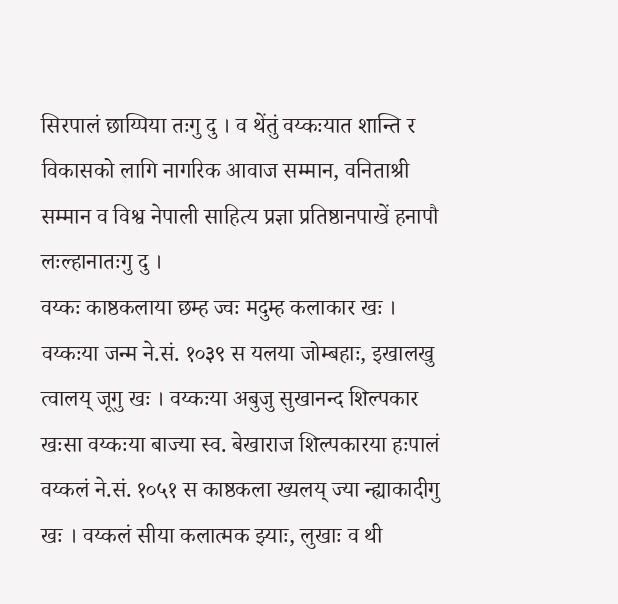सिरपालं छाय्पिया तःगु दु । व थेंतुं वय्कःयात शान्ति र विकासको लागि नागरिक आवाज सम्मान, वनिताश्री सम्मान व विश्व नेपाली साहित्य प्रज्ञा प्रतिष्ठानपाखें हनापौ लःल्हानातःगु दु ।
वय्कः काष्ठकलाया छम्ह ज्वः मदुम्ह कलाकार खः । वय्कःया जन्म ने.सं. १०३९ स यलया जोम्बहाः, इखालखु त्वालय् जूगु खः । वय्कःया अबुजु सुखानन्द शिल्पकार खःसा वय्कःया बाज्या स्व. बेखाराज शिल्पकारया हःपालं वय्कलं ने.सं. १०५१ स काष्ठकला ख्यलय् ज्या न्ह्याकादीगु खः । वय्कलं सीया कलात्मक झ्याः, लुखाः व थी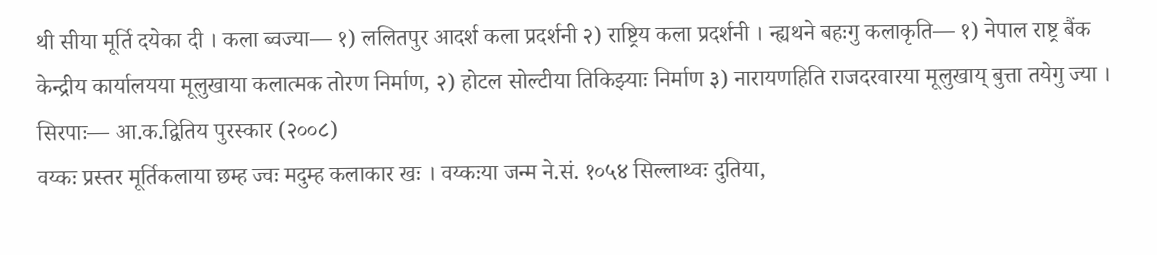थी सीया मूर्ति दयेका दी । कला ब्वज्या— १) ललितपुर आदर्श कला प्रदर्शनी २) राष्ट्रिय कला प्रदर्शनी । न्ह्यथने बहःगु कलाकृति— १) नेपाल राष्ट्र बैंक केन्द्रीय कार्यालयया मूलुखाया कलात्मक तोरण निर्माण, २) होटल सोल्टीया तिकिझ्याः निर्माण ३) नारायणहिति राजदरवारया मूलुखाय् बुत्ता तयेगु ज्या । सिरपाः— आ.क.द्वितिय पुरस्कार (२००८)
वय्कः प्रस्तर मूर्तिकलाया छम्ह ज्वः मदुम्ह कलाकार खः । वय्कःया जन्म ने.सं. १०५४ सिल्लाथ्वः दुतिया,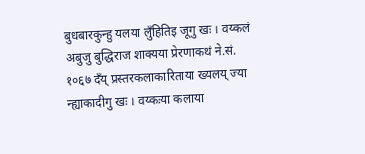बुधबारकुन्हु यलया लुँहितिइ जूगु खः । वय्कलं अबुजु बुद्धिराज शाक्यया प्रेरणाकथं ने.सं. १०६७ दँय् प्रस्तरकलाकारिताया ख्यलय् ज्या न्ह्याकादीगु खः । वय्कःया कलाया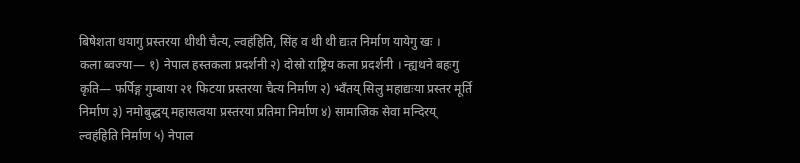बिषेशता धयागु प्रस्तरया थीथी चैत्य, ल्वहंहिति, सिंह व थी थी द्यःत निर्माण यायेगु खः ।
कला ब्वज्या— १) नेपाल हस्तकला प्रदर्शनी २) दोस्रो राष्ट्रिय कला प्रदर्शनी । न्ह्यथने बहःगु कृति— फर्पिङ्ग गुम्बाया २१ फिटया प्रस्तरया चैत्य निर्माण २) भ्वँतय् सिलु महाद्यःया प्रस्तर मूर्ति निर्माण ३) नमोबुद्धय् महासत्वया प्रस्तरया प्रतिमा निर्माण ४) सामाजिक सेवा मन्दिरय् ल्वहंहिति निर्माण ५) नेपाल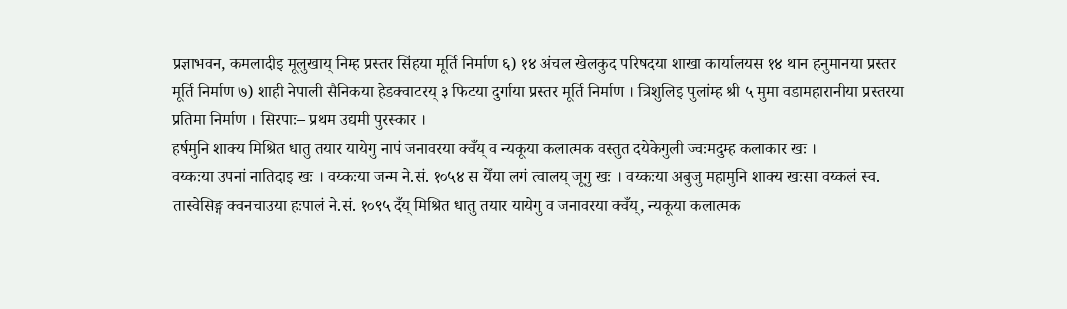प्रज्ञाभवन, कमलादीइ मूलुखाय् निम्ह प्रस्तर सिंहया मूर्ति निर्माण ६) १४ अंचल खेलकुद परिषदया शाखा कार्यालयस १४ थान हनुमानया प्रस्तर मूर्ति निर्माण ७) शाही नेपाली सैनिकया हेडक्वाटरय् ३ फिटया दुर्गाया प्रस्तर मूर्ति निर्माण । त्रिशुलिइ पुलांम्ह श्री ५ मुमा वडामहारानीया प्रस्तरया प्रतिमा निर्माण । सिरपाः– प्रथम उद्यमी पुरस्कार ।
हर्षमुनि शाक्य मिश्रित धातु तयार यायेगु नापं जनावरया क्वँय् व न्यकूया कलात्मक वस्तुत दयेकेगुली ज्वःमदुम्ह कलाकार खः ।
वय्कःया उपनां नातिदाइ खः । वय्कःया जन्म ने.सं. १०५४ स येँया लगं त्वालय् जूगु खः । वय्कःया अबुजु महामुनि शाक्य खःसा वय्कलं स्व. तास्वेसिङ्ग क्वनचाउया हःपालं ने.सं. १०९५ दँय् मिश्रित धातु तयार यायेगु व जनावरया क्वँय्, न्यकूया कलात्मक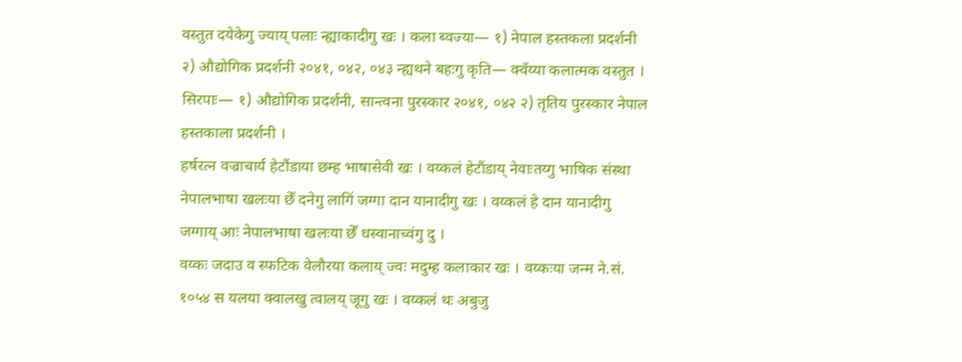वस्तुत दयेकेगु ज्याय् पलाः न्ह्याकादीगु खः । कला ब्वज्या— १) नेपाल हस्तकला प्रदर्शनी २) औद्योगिक प्रदर्शनी २०४१, ०४२, ०४३ न्ह्यथने बहःगु कृति— क्वँय्या कलात्मक वस्तुत । सिरपाः— १) औद्योगिक प्रदर्शनी, सान्त्वना पुरस्कार २०४१, ०४२ २) तृतिय पुरस्कार नेपाल हस्तकाला प्रदर्शनी ।
हर्षरत्न वज्राचार्य हेटौंडाया छम्ह भाषासेवी खः । वय्कलं हेटौंडाय् नेवाःतय्गु भाषिक संस्था नेपालभाषा खलःया छेँ दनेगु लागिं जग्गा दान यानादीगु खः । वय्कलं हे दान यानादीगु जग्गाय् आः नेपालभाषा खलःया छेँ धस्वानाच्वंगु दु ।
वय्कः जदाउ व स्फटिक वेलौरया कलाय् ज्वः मदुम्ह कलाकार खः । वय्कःया जन्म ने.सं. १०५४ स यलया क्वालखु त्वालय् जूगु खः । वय्कलं थः अबुजु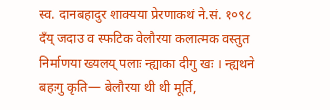स्व. दानबहादुर शाक्यया प्रेरणाकथं ने.सं. १०९८ दँय् जदाउ व स्फटिक वेलौरया कलात्मक वस्तुत निर्माणया ख्यलय् पलाः न्ह्याका दीगु खः । न्ह्यथने बहःगु कृति— बेलौरया थी थी मूर्ति,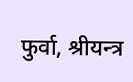फुर्वा, श्रीयन्त्र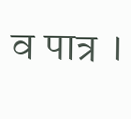व पात्र ।